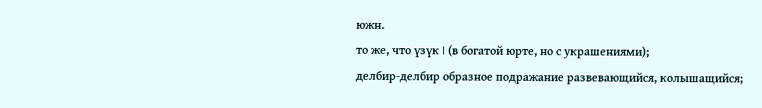южн.
то же, что үзүк I (в богатой юрте, но с украшениями);
делбир-делбир образное подражание развевающийся, колышащийся;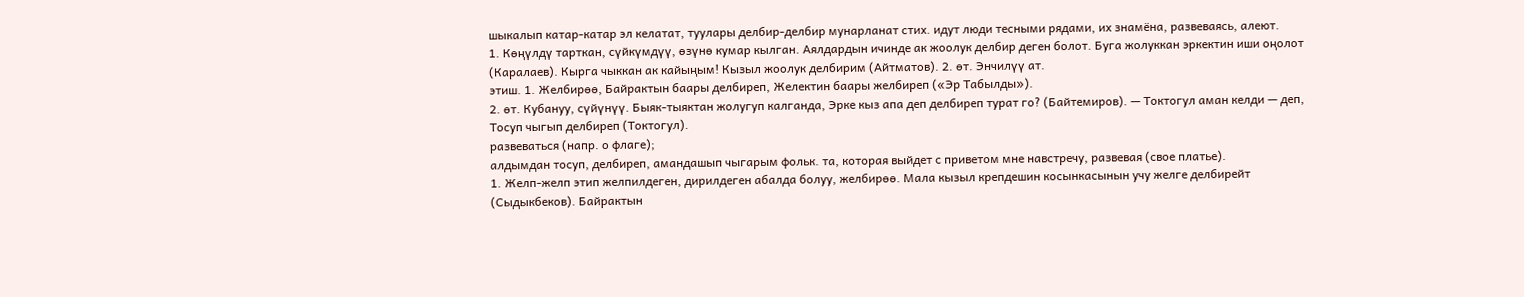шыкалып катар-катар эл келатат, туулары делбир-делбир мунарланат стих. идут люди тесными рядами, их знамёна, развеваясь, алеют.
1. Көңүлдү тарткан, сүйкүмдүү, өзүнө кумар кылган. Аялдардын ичинде ак жоолук делбир деген болот. Буга жолуккан эркектин иши оңолот (Каралаев). Кырга чыккан ак кайыңым! Кызыл жоолук делбирим (Айтматов). 2. өт. Энчилүү ат.
этиш. 1. Желбирөө, Байрактын баары делбиреп, Желектин баары желбиреп («Эр Табылды»).
2. өт. Кубануу, сүйүнүү. Быяк-тыяктан жолугуп калганда, Эрке кыз апа деп делбиреп турат го? (Байтемиров). — Токтогул аман келди — деп, Тосуп чыгып делбиреп (Токтогул).
развеваться (напр. о флаге);
алдымдан тосуп, делбиреп, амандашып чыгарым фольк. та, которая выйдет с приветом мне навстречу, развевая (свое платье).
1. Желп-желп этип желпилдеген, дирилдеген абалда болуу, желбирөө. Мала кызыл крепдешин косынкасынын учу желге делбирейт (Сыдыкбеков). Байрактын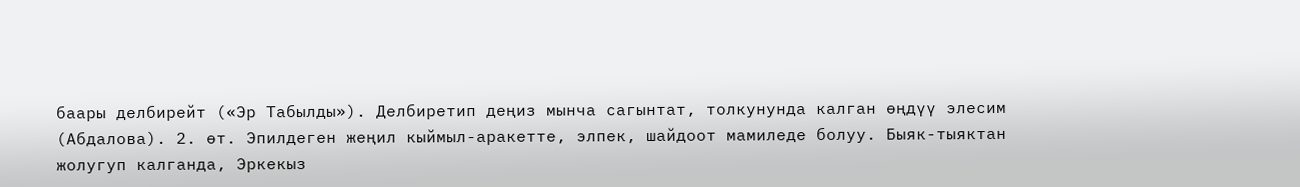баары делбирейт («Эр Табылды»). Делбиретип деңиз мынча сагынтат, толкунунда калган өңдүү элесим (Абдалова). 2. өт. Эпилдеген жеңил кыймыл-аракетте, элпек, шайдоот мамиледе болуу. Быяк-тыяктан жолугуп калганда, Эркекыз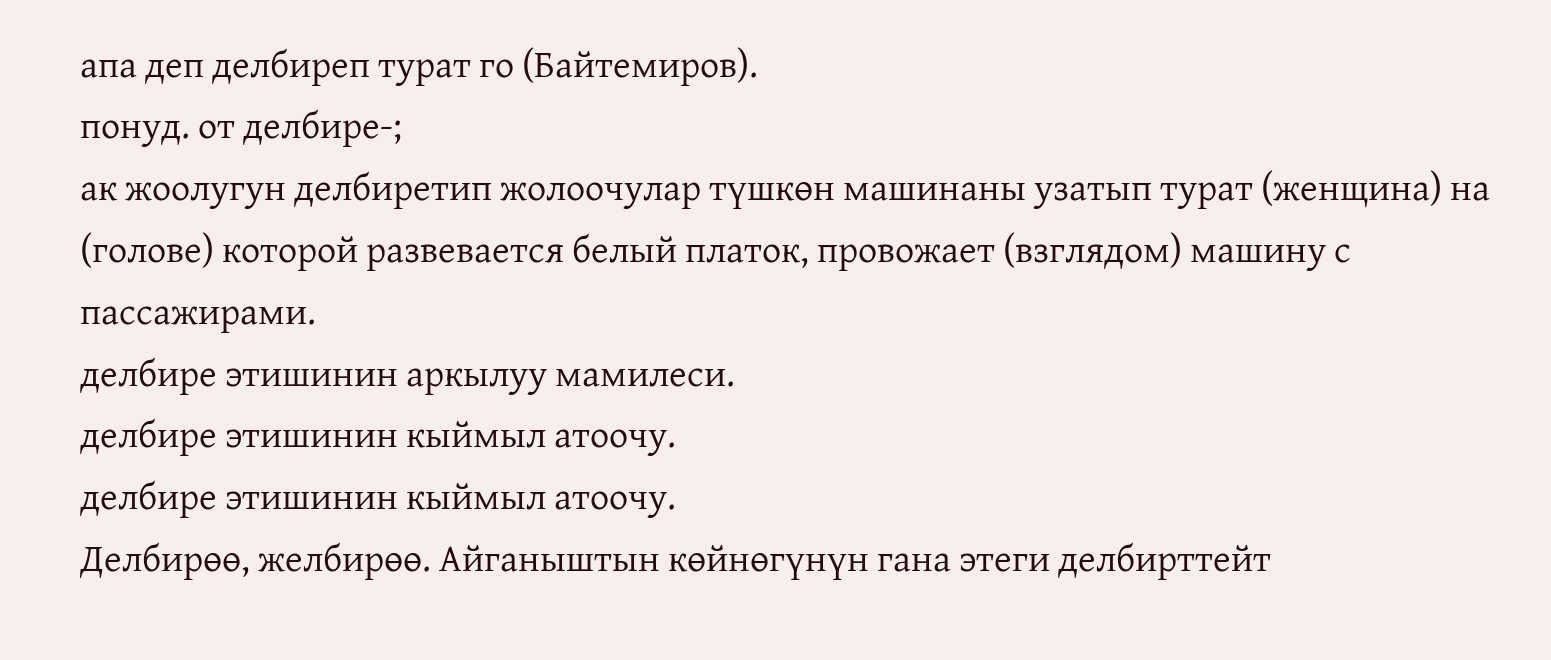апа деп делбиреп турат го (Байтемиров).
понуд. от делбире-;
ак жоолугун делбиретип жолоочулар түшкөн машинаны узатып турат (женщина) на (голове) которой развевается белый платок, провожает (взглядом) машину с пассажирами.
делбире этишинин аркылуу мамилеси.
делбире этишинин кыймыл атоочу.
делбире этишинин кыймыл атоочу.
Делбирөө, желбирөө. Айганыштын көйнөгүнүн гана этеги делбирттейт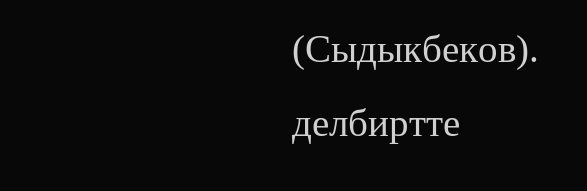(Сыдыкбеков).
делбиртте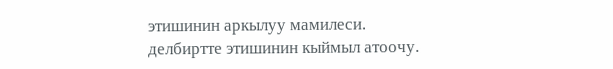этишинин аркылуу мамилеси.
делбиртте этишинин кыймыл атоочу.